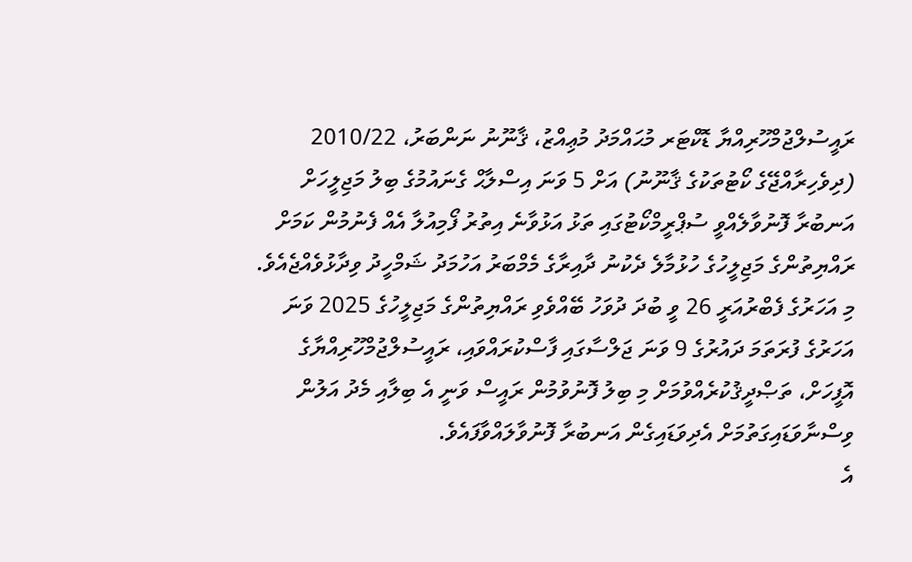ރައީސުލްޖުމްހޫރިއްޔާ ޑޮކްޓަރ މުޙައްމަދު މުޢިއްޒު، ޤާނޫނު ނަންބަރު، 2010/22 (ދިވެހިރާއްޖޭގެ ކޯޓުތަކުގެ ޤާނޫނު) އަށް 5 ވަނަ އިސްލާޙް ގެނައުމުގެ ބިލު މަޖިލީހަށް އަނބުރާ ފޮނުވާލެއްވީ ސުޕްރީމްކޯޓުގައި ތަޅު އަޅުވާނެ އިތުރު ފޯމިއުލާ އެއް ފެނުމުން ކަމަށް ރައްޔިތުންގެ މަޖިލީހުގެ ހުޅުމާލެ ދެކުނު ދާއިރާގެ މެމްބަރު އަހުމަދު ޝަމްހީދު ވިދާޅުވެއްޖެއެވެ.
މި އަހަރުގެ ފެބްރުއަރީ 26 ވީ ބުދަ ދުވަހު ބޭއްވެވި ރައްޔިތުންގެ މަޖިލީހުގެ 2025 ވަނަ އަހަރުގެ ފުރަތަމަ ދައުރުގެ 9 ވަނަ ޖަލްސާގައި ފާސްކުރައްވައި، ރައީސުލްޖުމްހޫރިއްޔާގެ އޮފީހަށް، ތަޞްދީޤުކުރެއްވުމަށް މި ބިލު ފޮނުވުމުން ރައީސް ވަނީ އެ ބިލާއި މެދު އަލުން ވިސްނާވަޑައިގަތުމަށް އެދިވަޑައިގެން އަނބުރާ ފޮނުވާލައްވާފައެވެ.
އެ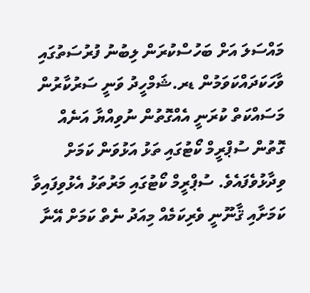މައްސަލަ އަށް ބަހުސްކުރަން ލިބުނު ފުރުސަތުގައި ވާހަކަދައްކަވަމުން ޑރ.ޝަމްހީދު ވަނީ ސަރުކާރުން މަސައްކަތް ކުރަނީ އެއްގޮތުން ނުވިއްޔާ އަނެއް ގޮތުން ސުޕްރީމް ކޯޓުގައި ތަޅު އަޅުވަން ކަމަށް ވިދާޅުވެފައެވެ. ސުޕްރީމް ކޯޓުގައި މަރުތަޅު އެޅުވިފައިވާ ކަމަށާއި ޤާނޫނީ ވެރިކަމެއް މިއަދު ނެތް ކަމަށް އޭނާ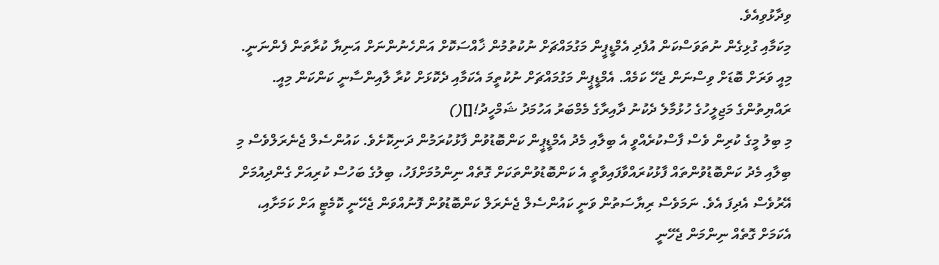ވިދާޅުވިއެވެ.
މިކަމާއި ގުޅިގެން ނުތަވަސްކަން އުފެދި އެމްޑީޕީން މަގުމައްޗަށް ނުކުތުމުން ޚާއްސަކޮށް އަންހެނުންނަށް އަނިޔާ ކުރާތަން ފެންނަނީ. މިއީ ވަރަށް ބޮޑަށް ވިސްނަން ޖެހޭ ކަމެއް. އެމްޑީޕީން މަގުމައްޗަށް ނުކުތީމަ އެކަމާއި ދެކޮޅަށް ކުރާ ލާއިންސާނީ ކަންކަން މިއީ.
ރައްޔިތުންގެ މަޖިލީހުގެ ހުޅުމާލެ ދެކުނު ދާއިރާގެ މެމްބަރު އަހުމަދު ޝަމްހީދު![]()
މި ބިލު މީގެ ކުރިން ވެސް ފާސްކުރެއްވީ އެ ބިލާއި މެދު އެމްޑީޕީން ކަންބޮޑުވުން ފާޅުކުރަމުން ދަނިކޮށެވެ. ކައުންސެލް ޖެނެރަލްވެސް މި ބިލާއި މެދު ކަންބޮޑުވުންތައް ފާޅުކުރައްވާފައިވާތީ އެ ކަންބޮޑުވުންތަކަށް ގޮތެއް ނިންމުމަށްފަހު، ބިލުގެ ބަހުސް ކުރިއަށް ގެންދިއުމަށް އޭރުވެސް އެދިފަ އެވެ. ނަމަވެސް ރިޔާސަތުން ވަނީ ކައުންސެލް ޖެނެރަލް ކަންބޮޑުވުން ފޮނުއްވަން ޖެހޭނީ ކޮމެޓީ އަށް ކަމަށާއި، އެކަމަށް ގޮތެއް ނިންމަން ޖެހޭނީ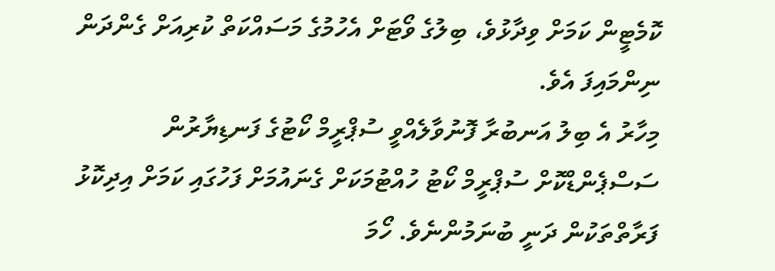ކޮމެޓީން ކަމަށް ވިދާޅުވެ، ބިލުގެ ވޯޓަށް އެހުމުގެ މަސައްކަތް ކުރިއަށް ގެންދަން ނިންމައިފަ އެވެ.
މިހާރު އެ ބިލު އަނބުރާ ފޮނުވާލެއްވީ ސުޕްރީމް ކޯޓުގެ ފަނޑިޔާރުން ސަސްޕެންޑްކޮށް ސުޕްރީމް ކޯޓު ހުއްޓުމަކަށް ގެނައުމަށް ފަހުގައި ކަމަށް އިދިކޮޅު ފަރާތްތަކުން ދަނީ ބުނަމުންނެވެ. ހޯމަ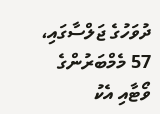ދުވަހުގެ ޖަލްސާގައި، 57 މެމްބަރުންގެ ވޯޓާއި އެކު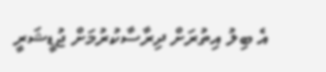އެ ބިލު އިތުރަށް ދިރާސާކުރުމަށް ޖުޑީޝަރީ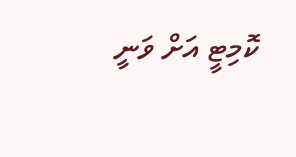ކޮމިޓީ އަށް ވަނީ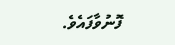ފޮނުވާފައެވެ.